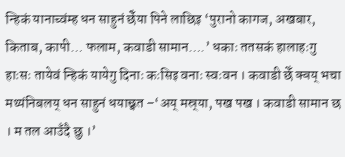न्हिकं यानाच्वंम्ह धन साहुनं छेँया पिने लाछिइ ‘पुरानो कागज, अखबार, किताब, कापी… फलाम, कवाडी सामान….’ धकाः ततसकं हालाहःगु हाःसः तायेवं न्हिकं यायेगु दिनाः कःसिइ वनाः स्वःवन । कवाडी छेँ क्वय् भचा मथ्यंनिबलय् धन साहुनं धयाछ्वत –‘अय् मस्र्या, पख पख । कवाडी सामान छ । म तल आउँदै छु ।’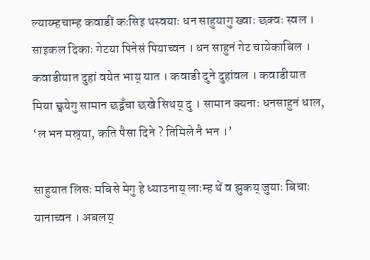ल्याय्म्हचाम्ह कवाडीं कःसिइ थस्वयाः धन साहुयागु ख्वाः छक्वः स्वल । साइकल दिकाः गेटया पिनेसं पियाच्वन । धन साहुनं गेट चायेकाबिल । कवाडीयात दुहां वयेत भाय् यात । कवाडी दुने दुहांवल । कवाडीयात मिया छ्वयेगु सामान छद्वँचा छखे सिथय् दु । सामान क्यनाः धनसाहुनं धाल, ‘ल भन मस्र्या, कति पैसा दिने ? तिमिले नै भन ।’

साहुयात लिसः मबिसे मेगु हे ध्याउनाय् लाःम्ह थें व झुकय् जुयाः बिचाः यानाच्वन । अबलय्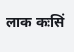लाक कःसिं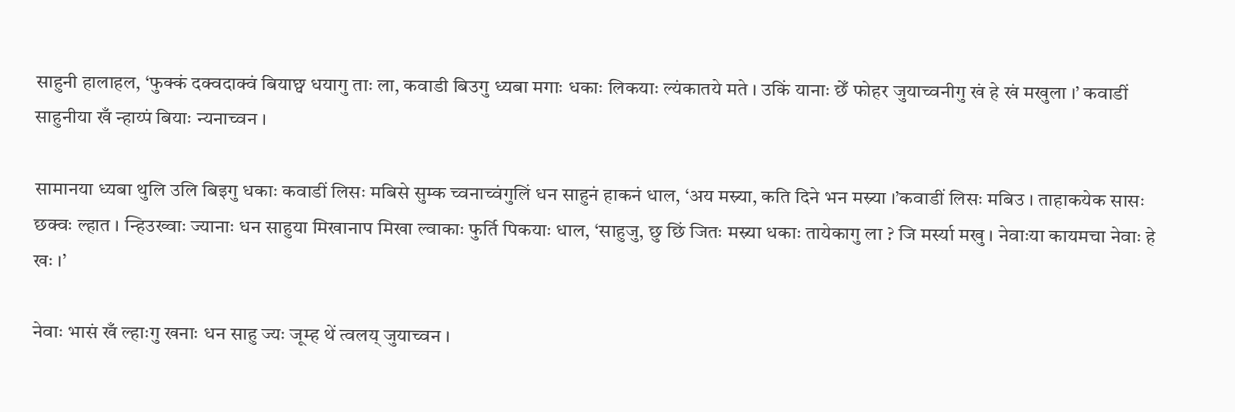साहुनी हालाहल, ‘फुक्कं दक्वदाक्वं बियाछ्व धयागु ताः ला, कवाडी बिउगु ध्यबा मगाः धकाः लिकयाः ल्यंकातये मते । उकिं यानाः छेँ फोहर जुयाच्वनीगु खं हे खं मखुला ।’ कवाडीं साहुनीया खँ न्हाय्पं बियाः न्यनाच्वन ।

सामानया ध्यबा थुलि उलि बिइगु धकाः कवाडीं लिसः मबिसे सुम्क च्वनाच्वंगुलिं धन साहुनं हाकनं धाल, ‘अय मस्र्या, कति दिने भन मस्र्या ।’कवाडीं लिसः मबिउ । ताहाकयेक सासः छक्वः ल्हात । न्हिउख्वाः ज्यानाः धन साहुया मिखानाप मिखा ल्वाकाः फुर्ति पिकयाः धाल, ‘साहुजु, छु छिं जितः मस्र्या धकाः तायेकागु ला ? जि मर्स्या मखु । नेवाःया कायमचा नेवाः हे खः ।’

नेवाः भासं खँ ल्हाःगु खनाः धन साहु ज्यः जूम्ह थें त्वलय् जुयाच्वन ।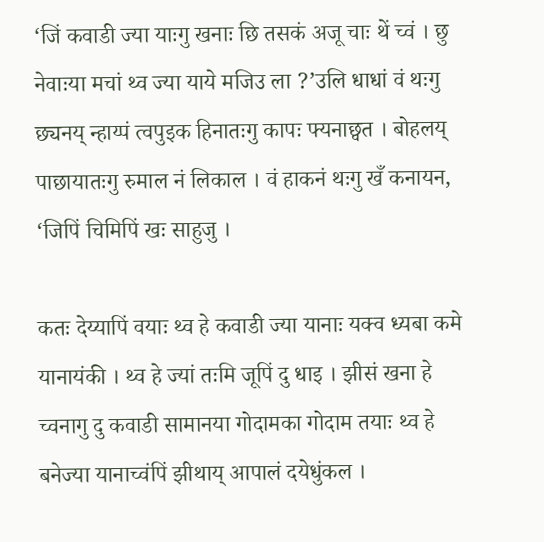‘जिं कवाडी ज्या याःगु खनाः छि तसकं अजू चाः थें च्वं । छु नेवाःया मचां थ्व ज्या याये मजिउ ला ?’उलि धाधां वं थःगु छ्यनय् न्हाय्पं त्वपुइक हिनातःगु कापः फ्यनाछ्वत । बोहलय् पाछायातःगु रुमाल नं लिकाल । वं हाकनं थःगु खँ कनायन, ‘जिपिं चिमिपिं खः साहुजु ।

कतः देय्यापिं वयाः थ्व हे कवाडी ज्या यानाः यक्व ध्यबा कमे यानायंकी । थ्व हे ज्यां तःमि जूपिं दु धाइ । झीसं खना हे च्वनागु दु कवाडी सामानया गोदामका गोदाम तयाः थ्व हे बनेज्या यानाच्वंपिं झीथाय् आपालं दयेधुंकल ।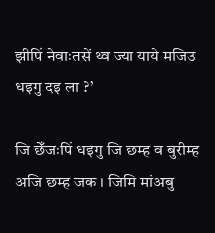झीपिं नेवाःतसें थ्व ज्या याये मजिउ धइगु दइ ला ?’

जि छेँजःपिं धइगु जि छम्ह व बुरीम्ह अजि छम्ह जक । जिमि मांअबु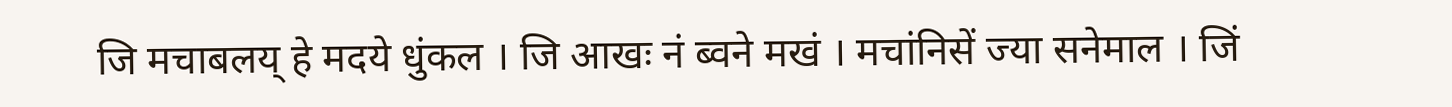जि मचाबलय् हे मदये धुंकल । जि आखः नं ब्वने मखं । मचांनिसें ज्या सनेमाल । जिं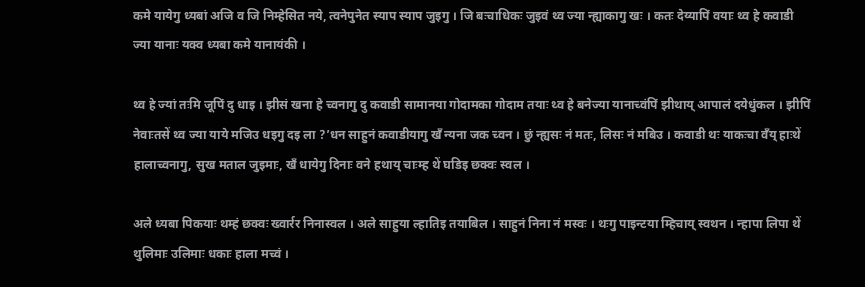कमे यायेगु ध्यबां अजि व जि निम्हेसित नये, त्वनेपुनेत स्याप स्याप जुइगु । जि बःचाधिकः जुइवं थ्व ज्या न्ह्याकागु खः । कतः देय्यापिं वयाः थ्व हे कवाडी ज्या यानाः यक्व ध्यबा कमे यानायंकी ।

थ्व हे ज्यां तःमि जूपिं दु धाइ । झीसं खना हे च्वनागु दु कवाडी सामानया गोदामका गोदाम तयाः थ्व हे बनेज्या यानाच्वंपिं झीथाय् आपालं दयेधुंकल । झीपिं नेवाःतसें थ्व ज्या याये मजिउ धइगु दइ ला ?’धन साहुनं कवाडीयागु खँ न्यना जक च्वन । छुं न्ह्यसः नं मतः, लिसः नं मबिउ । कवाडी थः याकःचा वँय् हाःथें हालाच्वनागु, सुख मताल जुइमाः, खँ धायेगु दिनाः वने हथाय् चाःम्ह थें घडिइ छक्वः स्वल ।

अले ध्यबा पिकयाः थम्हं छक्वः ख्वार्रर निनास्वल । अले साहुया ल्हातिइ तयाबिल । साहुनं निना नं मस्वः । थःगु पाइन्टया म्हिचाय् स्वथन । न्हापा लिपा थें थुलिमाः उलिमाः धकाः हाला मच्वं ।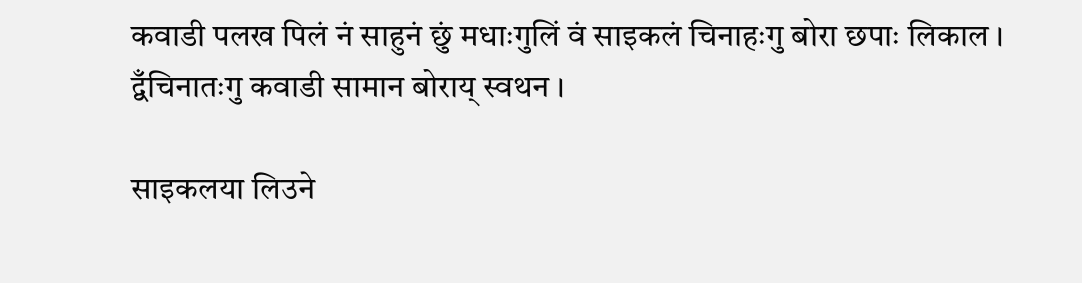कवाडी पलख पिलं नं साहुनं छुं मधाःगुलिं वं साइकलं चिनाहःगु बोरा छपाः लिकाल । द्वँचिनातःगु कवाडी सामान बोराय् स्वथन ।

साइकलया लिउने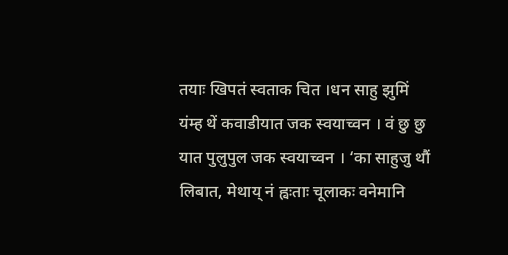तयाः खिपतं स्वताक चित ।धन साहु झुमिं यंम्ह थें कवाडीयात जक स्वयाच्वन । वं छु छु यात पुलुपुल जक स्वयाच्वन । ‘का साहुजु थौं लिबात, मेथाय् नं ह्वःताः चूलाकः वनेमानि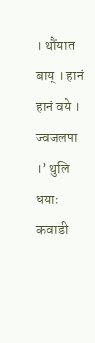। थौंयात बाय् । हानं हानं वये । ज्वजलपा ।’ थुलि धयाः कवाडी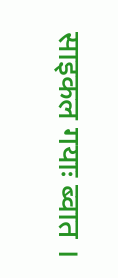साइकल गयाः ब्वात ।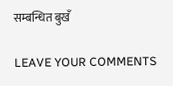सम्बन्धित बुखँ

LEAVE YOUR COMMENTS